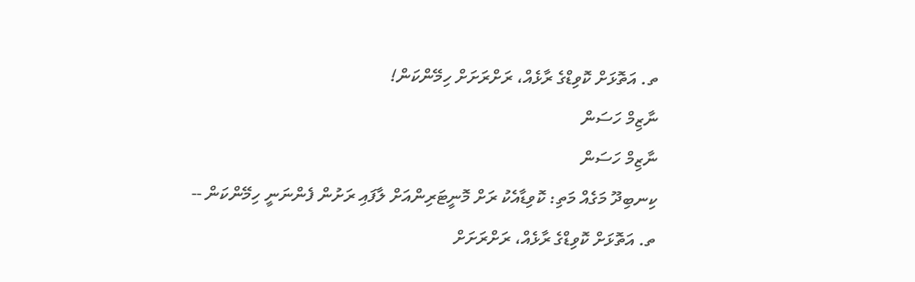ތ. އަތޮޅަށް ކޮވިޑްގެ ރާޅެއް، ރަށްރަށަށް ހިމޭންކަން!
ނާޒިމް ހަސަން
ނާޒިމް ހަސަން
ކިނބިދޫ މަގެއް މަތި: ކޮވިޑާއެކު ރަށް މޮނީޓަރިންއަށް ލާފައި ރަށުން ފެންނަނީ ހިމޭންކަން --
ތ. އަތޮޅަށް ކޮވިޑްގެ ރާޅެއް، ރަށްރަށަށް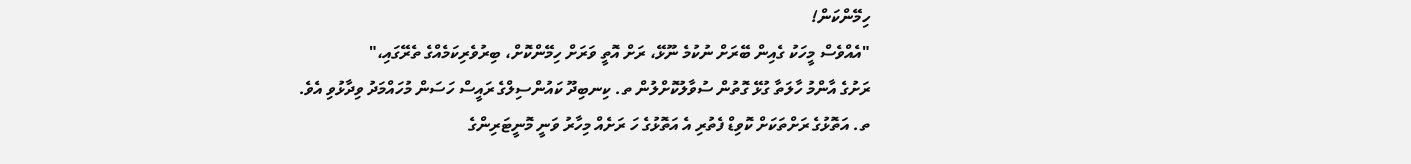ހިމޭންކަން!
"އެއްވެސް މީހަކު ގެއިން ބޭރަށް ނުކުމެ ނޫޅޭ، ރަށް އޮތީ ވަރަށް ހިމޭންކޮށް، ބިރުވެރިކަމެއްގެ ތެރޭގައި،"
ރަށުގެ އާންމު ހާލަތާ ގުޅޭ ގޮތުން ސުވާލުކޮށްލުން ތ. ކިނބިދޫ ކައުންސިލްގެ ރައީސް ހަސަން މުހައްމަދު ވިދާޅުވި އެވެ.
ތ. އަތޮޅުގެ ރަށްތަކަށް ކޮވިޑް ފެތުރި އެ އަތޮޅުގެ ހަ ރަށެއް މިހާރު ވަނީ މޮނީޓަރިންގެ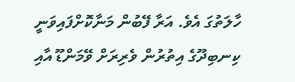ހާލަތުގަ އެވެ. އަރާ ފޭބުން މަނާކޮށްފައިވަނީ ކިނބިދޫގެ އިތުރުން ވެރިރަށް ވޭމަންޑޫ އާއި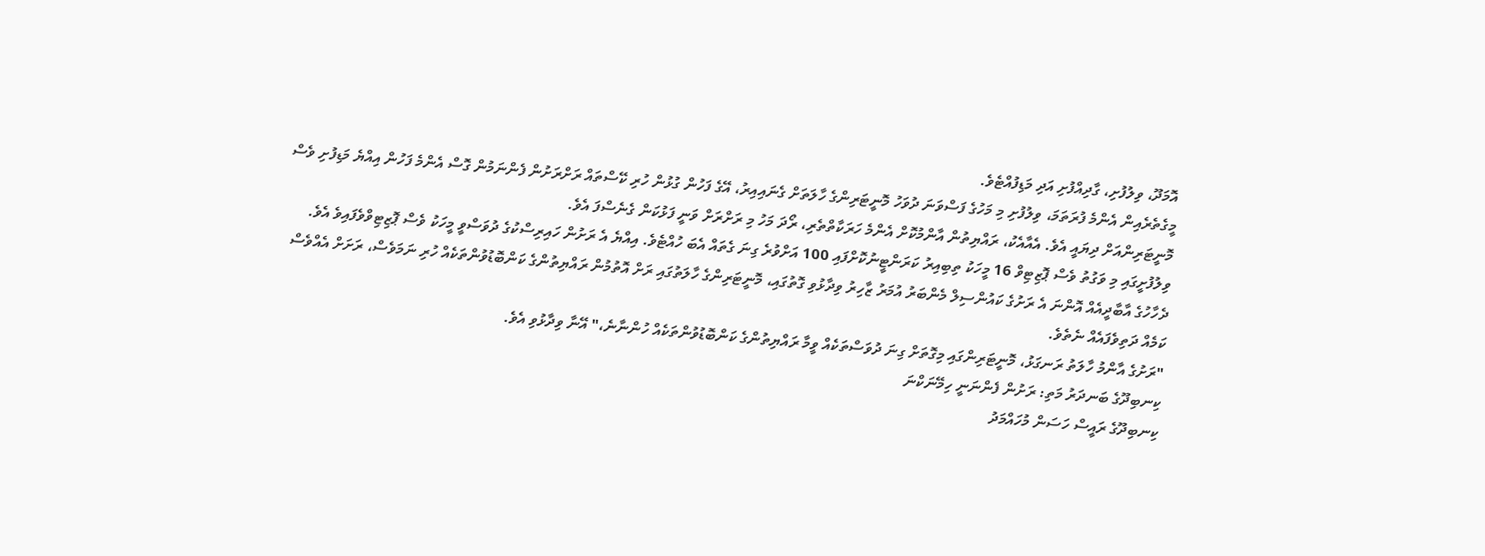އޮމަދޫ، ވިލުފުށި، ގާދިއްފުށި އަދި މަޑިފުއްޓެވެ.
މީގެތެރެއިން އެންމެ ފުރަތަމަ، ވިލުފުށި މި މަހުގެ ފަސްވަނަ ދުވަހު މޮނީޓަރިންގެ ހާލަތަށް ގެނައިއިރު، އޭގެ ފަހުން ގުޅުން ހުރި ކޭސްތައް ރަށްރަށުން ފެންނަމުން ގޮސް އެންމެ ފަހުން އިއްޔެ މަޑިފުށި ވެސް މޮނީޓަރިންއަށް ދިޔައީ އެވެ. އެއާއެކު، ރައްޔިތުން އާންމުކޮށް އެންމެ ހަރަކާތްތެރި، ރޯދަ މަހު މި ރަށްރަށް ވަނީ ފަޅުކަން ގެނެސްފަ އެވެ.
ވިލުފުށީގައި މި ވަގުތު ވެސް ޕޮޒިޓިވް 16 މީހަކު ތިބިއިރު ކަރަންޓީނުކޮށްފައި 100 އަށްވުރެ ގިނަ ގެތައް އެބަ ހުއްޓެވެ. އިއްޔެ އެ ރަށުން ހައިރިސްކުގެ ދުވަސްވީ މީހަކު ވެސް ޕޮޒިޓިވްވެފައިވެ އެވެ.
ދެހާހުގެ އާބާދީއެއް އޮންނަ އެ ރަށުގެ ކައުންސިލް މެންބަރު އުމަރު ޒާހިރު ވިދާޅުވި ގޮތުގައި، މޮނީޓަރިންގެ ހާލަތުގައި ރަށް އޮތުމުން ރައްޔިތުންގެ ކަންބޮޑުވުންތަކެއް ހުރި ނަމަވެސް، ރަށަށް އެއްވެސް ކަމެއް ދަތިވެފައެއް ނެތެވެ.
"ރަށުގެ އާންމު ހާލަތު ރަނގަޅު، މޮނީޓަރިންގައި މިގޮތަށް ގިނަ ދުވަސްތަކެއް ވީމާ ރައްޔިތުންގެ ކަންބޮޑުވުންތަކެއް ހުންނާނެ،" އޭނާ ވިދާޅުވި އެވެ.
ކިނބިދޫގެ ބަނދަރު މަތި: ރަށުން ފެންނަނީ ހިމޭނަކްނަ
ކިނބިދޫގެ ރައީސް ހަސަން މުހައްމަދު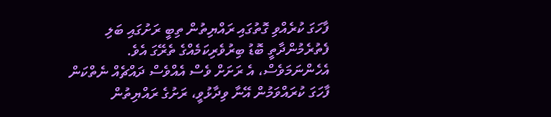ފާހަގަ ކުރެއްވި ގޮތުގައި ރައްޔިތުން ތިބީ ރަށުގައި ބަލި ފެތުރެމުންދާތީ ބޮޑު ބިރުވެރިކަމެއްގެ ތެރޭގަ އެވެ. އެހެންނަމަވެސް، އެ ރަށަށް ވެސް އެއްވެސް ދައްޗެއް ނެތްކަން ފާހަގަ ކުރައްވަމުން އޭނާ ވިދާޅުވީ، ރަށުގެ ރައްޔިތުން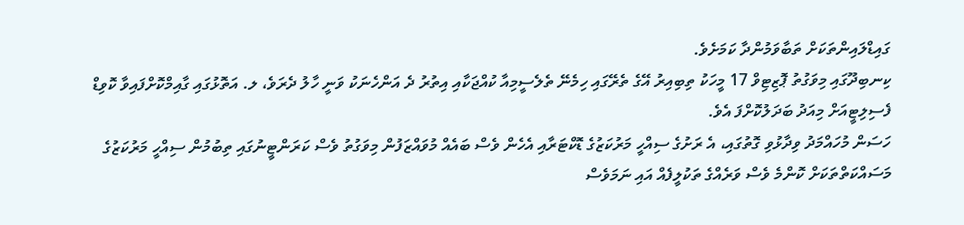ގައިޑްލައިންތަކަށް ތަބާވަމުންދާ ކަމަށެވެ.
ކިނބިދޫގައި މިވަގުތު ޕޮޒިޓިވް 17 މީހަކު ތިބިއިރު އޭގެ ތެރޭގައި ހިމެނޭ ތެލެސީމިއާ ކުއްޖަކާއި އިތުރު ދެ އަންހެނަކު ވަނީ ހާލު ދެރަވެ، ލ. އަތޮޅުގައި ގާއިމްކޮށްފައިވާ ކޮވިޑް ފެސިލިޓީއަށް މިއަދު ބަދަލުކޮށްފަ އެވެ.
ހަސަން މުހައްމަދު ވިދާޅުވި ގޮތުގައި، އެ ރަށުގެ ސިއްހީ މަރުކަޒުގެ ޑޮކްޓަރާއި އެހެން ވެސް ބައެއް މުވައްޒަފުން މިވަގުތު ވެސް ކަރަންޓީނުގައި ތިބުމުން ސިއްހީ މަރުކަޒުގެ މަސައްކަތްތަކަށް ކޮންމެ ވެސް ވަރެއްގެ ތަކުލީފެއް އައި ނަމަވެސް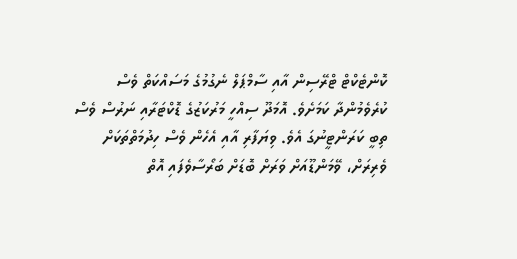ކޮންޓެކްޓް ޓްރޭސިން އާއި ސާމްޕަލް ނެގުމުގެ މަސައްކަތް ވެސް ކުރެވެމުންދާ ކަމަށެވެ. އޮމަދޫ ސިއްހީ މަރުކަޒުގެ ޑޮކްޓަރާއި ނަރުސް ވެސް ތިބީ ކަރަންޓީނުގަ އެވެ. ވިޔަފާރި އާއި އެހެން ވެސް ހިދުމަތްތަކަށް ވެރިރަށް، ވޭމަންޑޫއަށް ވަރަށް ބޮޑަށް ބަރޯސާވެފައި އޮތް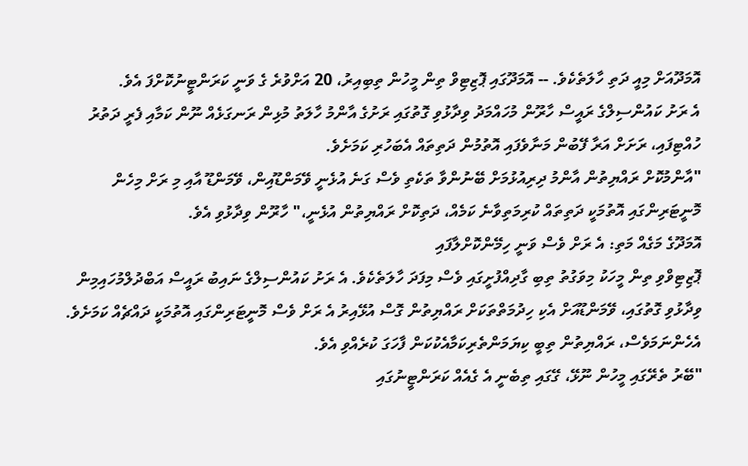އޮމަދޫއަށް މިއީ ދަތި ހާލަތެކެވެ. -- އޮމަދޫގައި ޕޮޒިޓިވް ތިން މީހުން ތިބިއިރު، 20 އަށްވުރެ ގެ ވަނީ ކަރަންޓީނުކޮށްފަ އެވެ.
އެ ރަށު ކައުންސިލްގެ ރައީސް ހާރޫން މުހައްމަދު ވިދާޅުވި ގޮތުގައި ރަށުގެ އާންމު ހާލަތު މުޅިން ރަނގަޅެއް ނޫން ކަމާއި ފެރީ ދަތުރު ހުއްޓިފައި، ރަށަށް އަރާ ފޭބުން މަނާވެފައި އޮތުމުން ދަތިތައް އެބަހުރި ކަމަށެވެ.
"އާންމުކޮށް ރައްޔިތުން އާންމު ދިރިއުޅުމަށް ބޭނުންވާ ތަކެތި ވެސް ގަނެ އުޅެނީ ވޭމަންޑޫއިން، ވޭމަންޑޫ އާއި މި ރަށް މިހެން މޮނީޓަރިންގައި އޮތުމަކީ ދަތިތައް ކުރިމަތިވާނެ ކަމެއް، ދަތިކޮށް ރައްޔިތުން އުޅެނީ،" ހާރޫން ވިދާޅުވި އެވެ.
އޮމަދޫގެ މަގެއް މަތި: އެ ރަށް ވެސް ވަނީ ހިމޭންކޮށްލާފައި
ޕޮޒިޓިވްވި ތިން މީހަކު މިވަގުތު ތިބި ގާދިއްފުށީގައި ވެސް މިފަދަ ހާލަތެކެވެ. އެ ރަށު ކައުންސިލްގެ ނައިބު ރައީސް އަބްދުލްމުހައިމިން ވިދާޅުވި ގޮތުގައި، ވޭމަންޑޫއަށް އެކި ހިދުމަތްތަކަށް ރައްޔިތުން ގޮސް އުޅޭއިރު އެ ރަށް ވެސް މޮނީޓަރިންގައި އޮތުމަކީ ދައްޗެއް ކަމަށެވެ. އެހެންނަމަވެސް، ރައްޔިތުން ތިބީ ކިޔަމަންތެރިކަމާއެކުކަން ފާހަގަ ކުރެއްވި އެވެ.
"ބޭރު ތެރޭގައި މީހުން ނޫޅޭ، ގޭގައި ތިބެނީ އެ ގެއެއް ކަރަންޓީނުގައި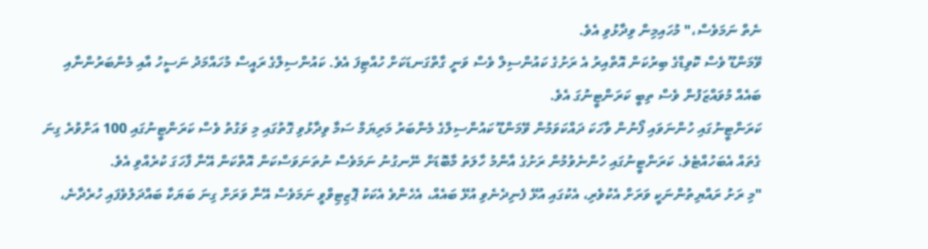ނެތް ނަމަވެސް،" މުހައިމިން ވިދާޅުވި އެވެ.
ވޭމަންޑޫ ވެސް ކޮވިޑްގެ ބިރުކަން އޮތްއިރު އެ ރަށުގެ ކައުންސިލް ވެސް ވަނީ ގާތްގަނޑަކަށް ހުއްޓިފަ އެވެ. ކައުންސިލްގެ ރައީސް މުހައްމަދު ނަސީހު އާއި މެންބަރުންނާއި ބައެއް މުވައްޒަފުން ވެސް ތިބީ ކަރަންޓީނުގަ އެވެ.
ކަރަންޓީނުގައި ހުންނަވައި ފޯނުން ވާހަކަ ދައްކަވަމުން ވޭމަންޑޫ ކައުންސިލްގެ މެންބަރު މަރިޔަމް ސަމާ ވިދާޅުވި ގޮތުގައި މި ވަގުތު ވެސް ކަރަންޓީނުގައި 100 އަށްވުރެ ގިނަ ގެތައް އެބަހުއްޓެވެ. ކަރަންޓީނުގައި ހުންނެވުމުން ރަށުގެ އާންމު ހާލަތު މާބޮޑަށް ނޭނގުނު ނަމަވެސް ނުތަނަވަސްކަން އޮތްކަން އޭނާ ފާހަގަ ކުރެއްވި އެވެ.
"މި ރަށު ރައްޔިތުންނަކީ ވަރަށް އެކުވެރި، އެކުގައި އުޅޭ ފެނިދެނެވި އުޅޭ ބައެއް، އެހެންވެ އެކަކު ޕޮޒިޓިވްވީ ނަމަވެސް އޭނާ ވަރަށް ގިނަ ބަޔަކާ ބައްދަލުވެފައި ހުރެދާނެ،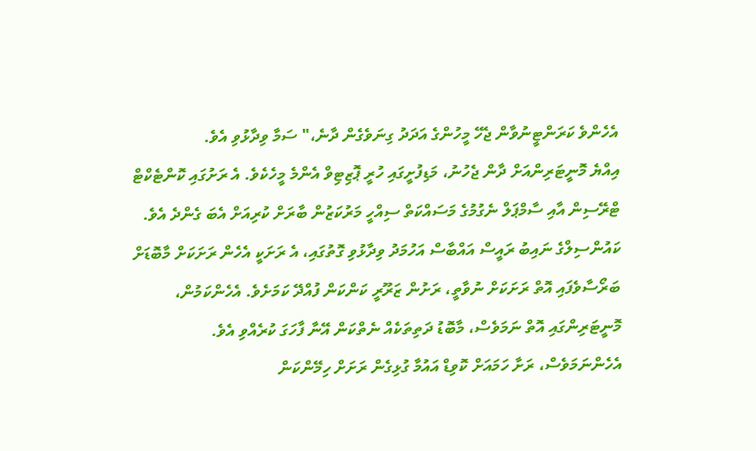އެހެންވެ ކަރަންޓީނުވާން ޖެހޭ މީހުންގެ އަދަދު ގިނަވެގެން ދާނެ،" ސަމާ ވިދާޅުވި އެވެ.
އިއްޔެ މޮނީޓަރިންއަށް ދާން ޖެހުނު، މަޑިފުށީގައި ހުރީ ޕޮޒިޓިވް އެންމެ މީހެކެވެ. އެ ރަށުގައި ކޮންޓެކްޓް ޓްރޭސިން އާއި ސާމްޕަލް ނެގުމުގެ މަސައްކަތް ސިއްހީ މަރުކަޒުން ބާރަށް ކުރިއަށް އެބަ ގެންދެ އެވެ.
ކައުންސިލްގެ ނައިބު ރައީސް އައްބާސް އަހުމަދު ވިދާޅުވި ގޮތުގައި، އެ ރަށަކީ އެހެން ރަށަކަށް މާބޮޑަށް ބަރޯސާވެފައި އޮތް ރަށަކަށް ނުވާތީ، ރަށުން ޒަރޫރީ ކަންކަން ފުއްދޭ ކަމަށެވެ. އެހެންކަމުން، މޮނީޓަރިންގައި އޮތް ނަމަވެސް، މާބޮޑު ދަތިތަކެއް ނެތްކަން އޭނާ ފާހަގަ ކުރެއްވި އެވެ.
އެހެންނަމަވެސް، ރަށާ ހަމައަށް ކޮވިޑް އައުމާ ގުޅިގެން ރަށަށް ހިމޭންކަން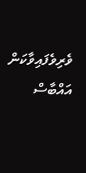ވެރިވެފައިވާކަން އައްބާސް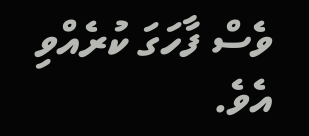ވެސް ފާހަގަ ކުރެއްވި އެވެ.